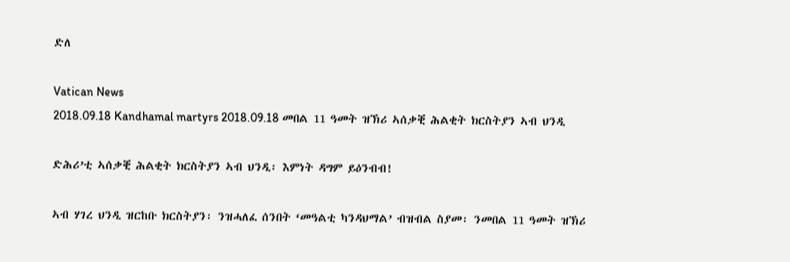ድለ

Vatican News
2018.09.18 Kandhamal martyrs 2018.09.18 መበል 11 ዓመት ዝኽሪ ኣሰቃቒ ሕልቂት ክርስትያን ኣብ ህንዲ

ድሕሪ’ቲ ኣሰቃቒ ሕልቂት ክርስትያን ኣብ ህንዲ፡ እምነት ዳግም ይዕንብብ!

ኣብ ሃገረ ህንዲ ዝርከቡ ክርስትያን፡ ንዝሓለፈ ሰንበት ‘መዓልቲ ካንዳህማል’ ብዝብል ስያመ፡ ንመበል 11 ዓመት ዝኽሪ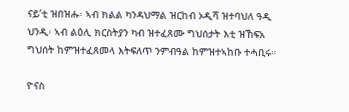ናይ’ቲ ዝበዝሑ፡ ኣብ ክልል ካንዳህማል ዝርከብ ኦዲሻ ዝተባህለ ዓዲ ህንዲ፡ ኣብ ልዕሊ ክርስትያን ካብ ዝተፈጸሙ ግህሰታት እቲ ዝኸፍአ ግህሰት ከምዝተፈጸመላ እትፍለጥ ንምብዓል ከምዝተኣከቡ ተሓቢሩ።

ዮናስ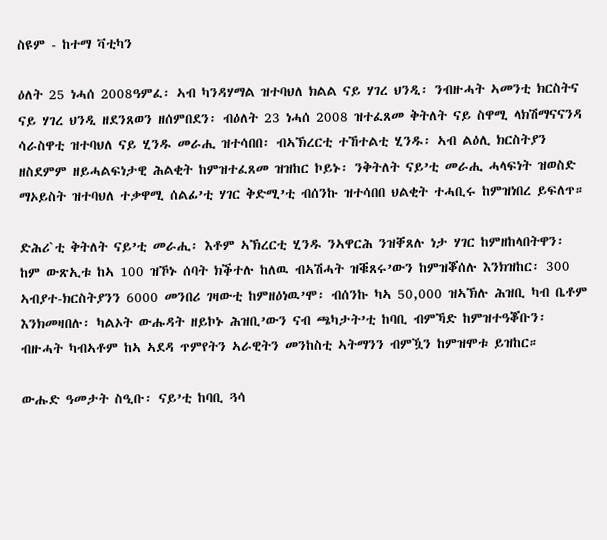ስዩም - ከተማ ቫቲካን

ዕለት 25 ነሓሰ 2008ዓምፈ፡ ኣብ ካንዳሃማል ዝተባህለ ክልል ናይ ሃገረ ህንዲ፡ ንብዙሓት ኣመንቲ ክርስትና ናይ ሃገረ ህንዲ ዘደንጸወን ዘሰምበደን፡ ብዕለት 23 ነሓሰ 2008 ዝተፈጸመ ቅትለት ናይ ስዋሚ ላክሽማናናንዳ ሳራስዋቲ ዝተባህለ ናይ ሂንዱ መራሒ ዝተሳበበ፡ ብኣኽረርቲ ተኸተልቲ ሂንዱ፡ ኣብ ልዕሊ ክርስትያን ዘስደምም ዘይሓልፍነታዊ ሕልቂት ከምዝተፈጸመ ዝዝከር ኮይኑ፡ ንቅትለት ናይ’ቲ መራሒ ሓላፍነት ዝወስድ ማኦይስት ዝተባህለ ተቃዋሚ ሰልፊ’ቲ ሃገር ቅድሚ’ቲ ብሰንኩ ዝተሳበበ ህልቂት ተሓቢሩ ከምዝነበረ ይፍለጥ።

ድሕሪ`ቲ ቅትለት ናይ’ቲ መራሒ፡ እቶም ኣኽረርቲ ሂንዱ ንኣዋርሕ ንዝቐጸሉ ነታ ሃገር ከምዘከላበትዋን፡ ከም ውጽኢቱ ከኣ 100 ዝኾኑ ሰባት ክቕተሉ ከለዉ ብኣሽሓት ዝቑጸሩ’ውን ከምዝቖሰሉ እንክዝከር፡ 300 ኣብያተ-ክርስትያንን 6000 መንበሪ ገዛውቲ ከምዘዕነዉ’ሞ፡ ብሰንኩ ካኣ 50,000 ዝኣኽሉ ሕዝቢ ካብ ቤቶም እንክመዛበሉ፡ ካልኦት ውሑዳት ዘይኮኑ ሕዝቢ’ውን ናብ ጫካታት’ቲ ከባቢ ብምኻድ ከምዝተዓቖቡን፡ ብዙሓት ካብኣቶም ከኣ ኣደዳ ጥምየትን ኣራዊትን መንከስቲ ኣትማንን ብምዃን ከምዝሞቱ ይዝከር።

ውሑድ ዓመታት ስዒቡ፡ ናይ’ቲ ከባቢ ጓሳ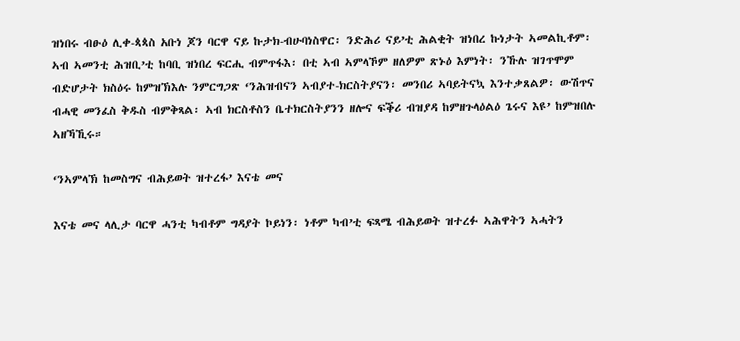ዝነበሩ ብፁዕ ሊቀ-ጳጳስ አቡነ ጆን ባርዋ ናይ ኩታክ-ብሁባነስዋር፡ ንድሕሪ ናይ’ቲ ሕልቂት ዝነበረ ኩነታት ኣመልኪቶም፡ ኣብ ኣመንቲ ሕዝቢ’ቲ ከባቢ ዝነበረ ፍርሒ ብምጥፋእ፡ በቲ ኣብ ኣምላኾም ዘለዎም ጽኑዕ እምነት፡ ንኹሉ ዝገጥሞም ብድሆታት ክስዕሩ ከምዝኽእሉ ንምርግጋጽ ‘ንሕዝብናን ኣብያተ-ክርስትያናን፡ መንበሪ ኣባይትናኳ እንተቃጸልዎ፡ ውሽጥና ብሓዊ መንፈስ ቅዱስ ብምቅጻል፡ ኣብ ክርስቶስን ቤተክርስትያንን ዘሎና ፍቕሪ ብዝያዳ ከምዘጉላዕልዕ ጌሩና እዩ’ ከምዝበሉ ኣዘኻኺሩ።

‘ንኣምላኽ ከመስግና ብሕይወት ዝተረፋ’ እናቴ መና

እናቴ መና ላሊታ ባርዋ ሓንቲ ካብቶም ግዳያት ኮይነን፡ ነቶም ካብ’ቲ ፍጻሜ ብሕይወት ዝተረፉ ኣሕዋትን ኣሓትን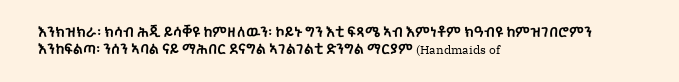እንክዝክራ፡ ክሳብ ሕጂ ይሳቐዩ ከምዘለዉን፡ ኮይኑ ግን እቲ ፍጻሜ ኣብ እምነቶም ክዓብዩ ከምዝገበሮምን እንከፍልጣ፡ ንሰን ኣባል ናይ ማሕበር ደናግል ኣገልገልቲ ድንግል ማርያም (Handmaids of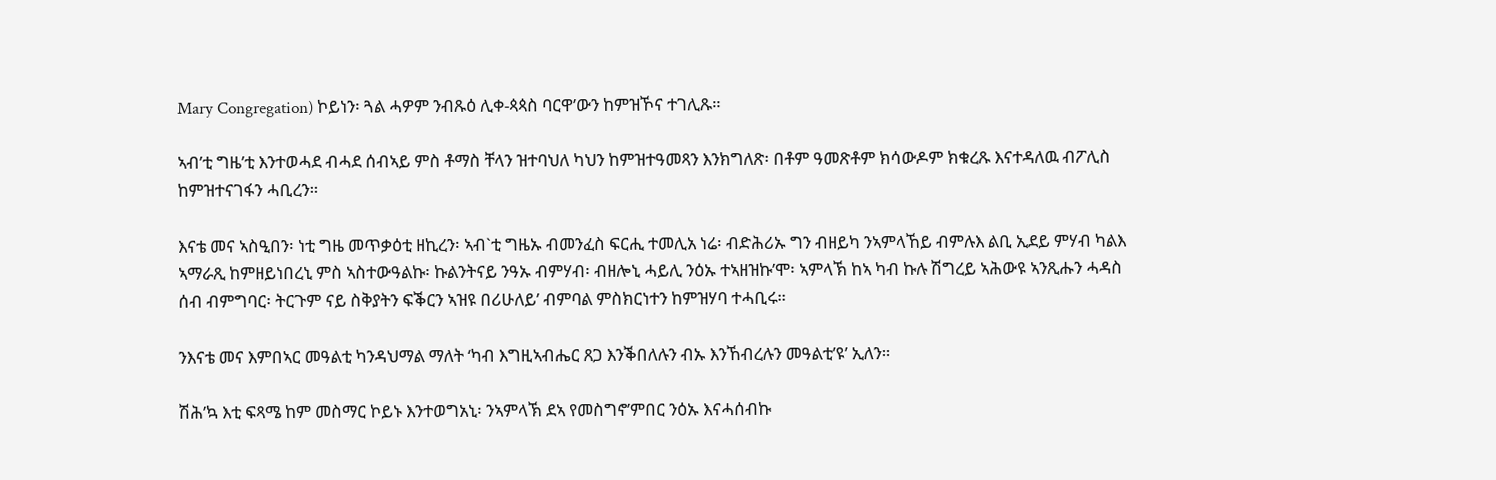Mary Congregation) ኮይነን፡ ጓል ሓዎም ንብጹዕ ሊቀ-ጳጳስ ባርዋ’ውን ከምዝኾና ተገሊጹ።

ኣብ’ቲ ግዜ’ቲ እንተወሓደ ብሓደ ሰብኣይ ምስ ቶማስ ቸላን ዝተባህለ ካህን ከምዝተዓመጻን እንክግለጽ፡ በቶም ዓመጽቶም ክሳውዶም ክቁረጹ እናተዳለዉ ብፖሊስ ከምዝተናገፋን ሓቢረን።

እናቴ መና ኣስዒበን፡ ነቲ ግዜ መጥቃዕቲ ዘኪረን፡ ኣብ`ቲ ግዜኡ ብመንፈስ ፍርሒ ተመሊአ ነሬ፡ ብድሕሪኡ ግን ብዘይካ ንኣምላኸይ ብምሉእ ልቢ ኢደይ ምሃብ ካልእ ኣማራጺ ከምዘይነበረኒ ምስ ኣስተውዓልኩ፡ ኩልንትናይ ንዓኡ ብምሃብ፡ ብዘሎኒ ሓይሊ ንዕኡ ተኣዘዝኩ’ሞ፡ ኣምላኽ ከኣ ካብ ኩሉ ሽግረይ ኣሕውዩ ኣንጺሑን ሓዳስ ሰብ ብምግባር፡ ትርጉም ናይ ስቅያትን ፍቕርን ኣዝዩ በሪሁለይ’ ብምባል ምስክርነተን ከምዝሃባ ተሓቢሩ።

ንእናቴ መና እምበኣር መዓልቲ ካንዳህማል ማለት ‘ካብ እግዚኣብሔር ጸጋ እንቕበለሉን ብኡ እንኸብረሉን መዓልቲ’ዩ’ ኢለን።

ሽሕ’ኳ እቲ ፍጻሜ ከም መስማር ኮይኑ እንተወግአኒ፡ ንኣምላኽ ደኣ የመስግኖ’ምበር ንዕኡ እናሓሰብኩ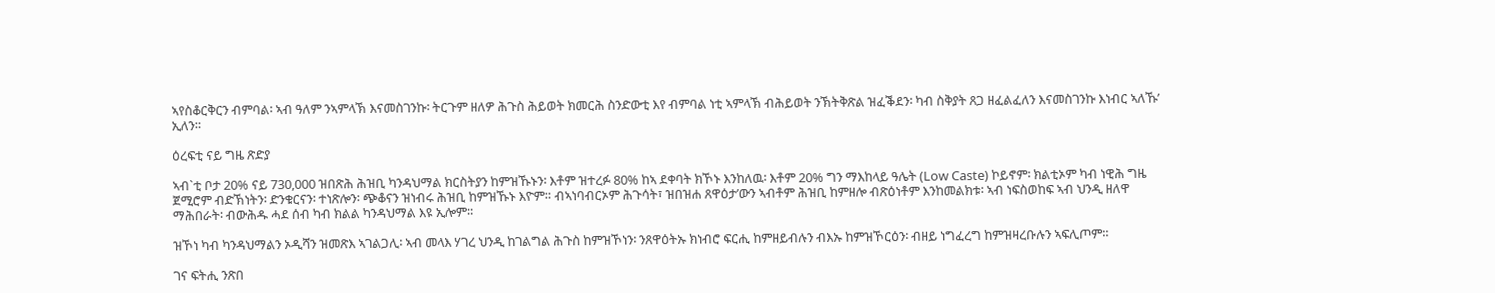ኣየስቆርቅርን ብምባል፡ ኣብ ዓለም ንኣምላኽ እናመስገንኩ፡ ትርጉም ዘለዎ ሕጉስ ሕይወት ክመርሕ ስንድውቲ እየ ብምባል ነቲ ኣምላኽ ብሕይወት ንኽትቅጽል ዝፈቕደን፡ ካብ ስቅያት ጸጋ ዘፈልፈለን እናመስገንኩ እነብር ኣለኹ’ ኢለን።

ዕረፍቲ ናይ ግዜ ጽድያ

ኣብ`ቲ ቦታ 20% ናይ 730,000 ዝበጽሕ ሕዝቢ ካንዳህማል ክርስትያን ከምዝኹኑን፡ እቶም ዝተረፉ 80% ከኣ ደቀባት ክኾኑ እንከለዉ፡ እቶም 20% ግን ማእከላይ ዓሌት (Low Caste) ኮይኖም፡ ክልቲኦም ካብ ነዊሕ ግዜ ጀሚሮም ብድኽነትን፡ ድንቁርናን፡ ተነጽሎን፡ ጭቆናን ዝነብሩ ሕዝቢ ከምዝኹኑ እዮም። ብኣነባብርኦም ሕጉሳት፣ ዝበዝሐ ጸዋዕታ’ውን ኣብቶም ሕዝቢ ከምዘሎ ብጽዕነቶም እንከመልክቱ፡ ኣብ ነፍስወከፍ ኣብ ህንዲ ዘለዋ ማሕበራት፡ ብውሕዱ ሓደ ሰብ ካብ ክልል ካንዳህማል እዩ ኢሎም።

ዝኾነ ካብ ካንዳህማልን ኦዲሻን ዝመጽእ ኣገልጋሊ፡ ኣብ መላእ ሃገረ ህንዲ ከገልግል ሕጉስ ከምዝኾነን፡ ንጸዋዕትኡ ክነብሮ ፍርሒ ከምዘይብሉን ብእኡ ከምዝኾርዕን፡ ብዘይ ነግፈረግ ከምዝዛረቡሉን ኣፍሊጦም።

ገና ፍትሒ ንጽበ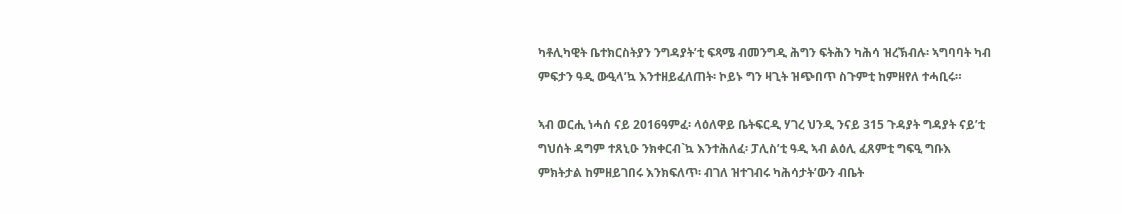ካቶሊካዊት ቤተክርስትያን ንግዳያት’ቲ ፍጻሜ ብመንግዲ ሕግን ፍትሕን ካሕሳ ዝረኽብሉ፡ ኣግባባት ካብ ምፍታን ዓዲ ውዒላ’ኳ እንተዘይፈለጠት፡ ኮይኑ ግን ዛጊት ዝጭበጥ ስጉምቲ ከምዘየለ ተሓቢሩ።

ኣብ ወርሒ ነሓሰ ናይ 2016ዓምፈ፡ ላዕለዋይ ቤትፍርዲ ሃገረ ህንዲ ንናይ 315 ጉዳያት ግዳያት ናይ’ቲ ግህሰት ዳግም ተጸኒዑ ንክቀርብ`ኳ እንተሕለፈ፡ ፓሊስ’ቲ ዓዲ ኣብ ልዕሊ ፈጸምቲ ግፍዒ ግቡእ ምክትታል ከምዘይገበሩ እንክፍለጥ፡ ብገለ ዝተገብሩ ካሕሳታት’ውን ብቤት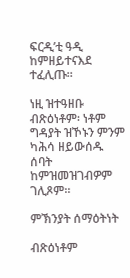ፍርዲ’ቲ ዓዲ ከምዘይተናእደ ተፈሊጡ።

ነዚ ዝተዓዘቡ ብጽዕነቶም፡ ነቶም ግዳያት ዝኾኑን ምንም ካሕሳ ዘይውሰዱ ሰባት ከምዝመዝገብዎም ገሊጾም።

ምኽንያት ሰማዕትነት

ብጽዕነቶም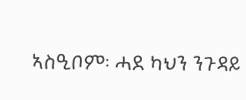ኣስዒቦም፡ ሓደ ካህን ንጉዳይ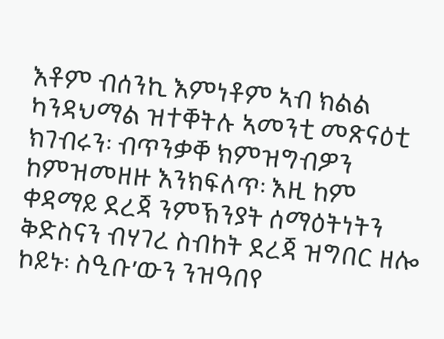እቶም ብሰንኪ እምነቶም ኣብ ክልል ካንዳህማል ዝተቐትሉ ኣመንቲ መጽናዕቲ ክገብሩን፡ ብጥንቃቐ ክምዝግብዎን ከምዝመዘዙ እንክፍለጥ፡ እዚ ከም ቀዳማይ ደረጃ ንምኽንያት ሰማዕትነትን ቅድስናን ብሃገረ ስብከት ደረጃ ዝግበር ዘሎ ኮይኑ፡ ስዒቡ’ውን ንዝዓበየ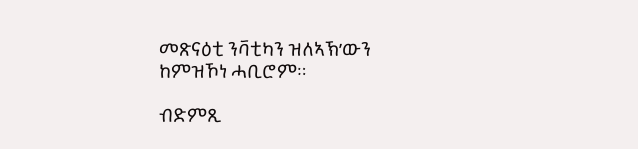መጽናዕቲ ንቫቲካን ዝለኣኽ’ውን ከምዝኾነ ሓቢሮም።

ብድምጺ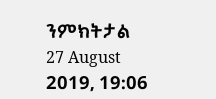ንምክትታል
27 August 2019, 19:06